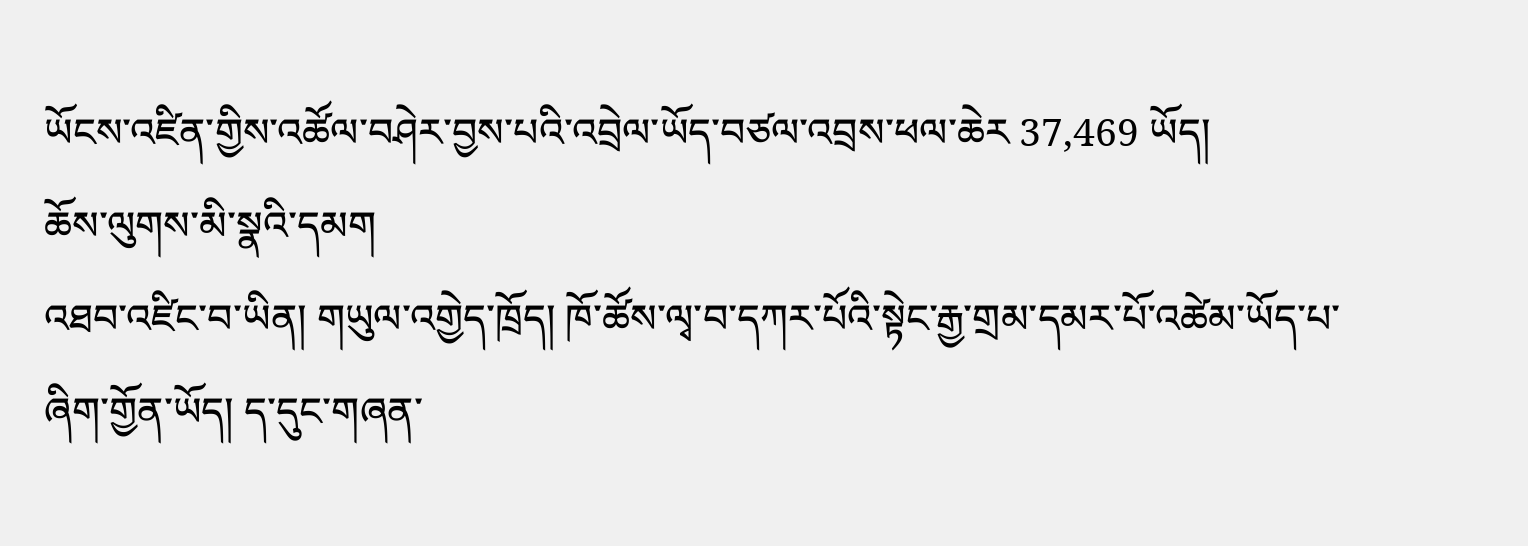ཡོངས་འཛིན་གྱིས་འཚོལ་བཤེར་བྱས་པའི་འབྲེལ་ཡོད་བཙལ་འབྲས་ཕལ་ཆེར 37,469 ཡོད།
ཆོས་ལུགས་མི་སྣའི་དམག
འཐབ་འཛིང་བ་ཡིན། གཡུལ་འགྱེད་ཁྲོད། ཁོ་ཚོས་ལྭ་བ་དཀར་པོའི་སྟེང་རྒྱ་གྲམ་དམར་པོ་འཚེམ་ཡོད་པ་ཞིག་གྱོན་ཡོད། ད་དུང་གཞན་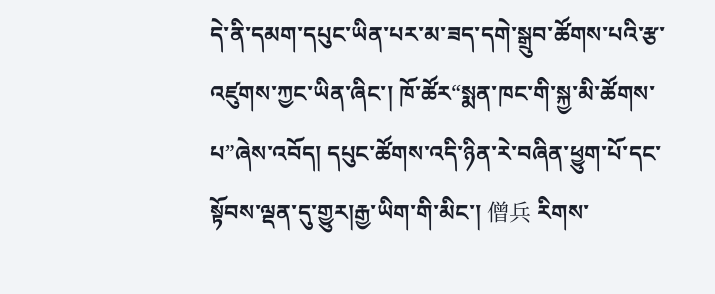དེ་ནི་དམག་དཔུང་ཡིན་པར་མ་ཟད་དགེ་སྒྲུབ་ཚོགས་པའི་རྩ་འཛུགས་ཀྱང་ཡིན་ཞིང་། ཁོ་ཚོར“སྨན་ཁང་གི་སྐྱ་མི་ཚོགས་པ”ཞེས་འབོད། དཔུང་ཚོགས་འདི་ཉིན་རེ་བཞིན་ཕྱུག་པོ་དང་སྟོབས་ལྡན་དུ་གྱུར།རྒྱ་ཡིག་གི་མིང་། 僧兵 རིགས་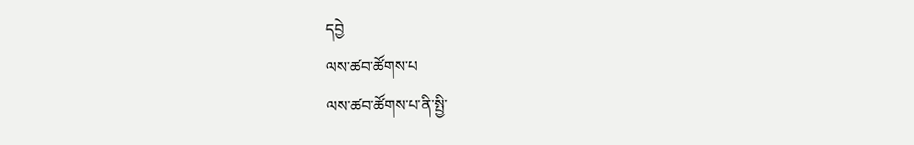དབྱེ
ལས་ཚབ་ཚོགས་པ
ལས་ཚབ་ཚོགས་པ་ནི་སྤྱི་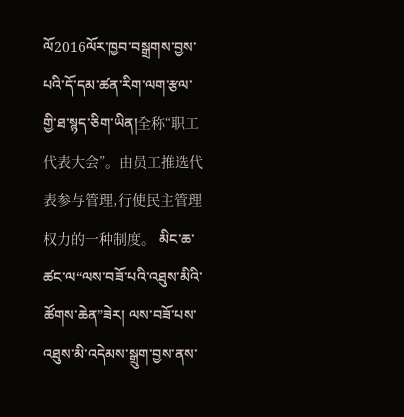ལོ2016ལོར་ཁྱབ་བསྒྲགས་བྱས་པའི་དོ་དམ་ཚན་རིག་ལག་རྩལ་གྱི་ཐ་སྙད་ཅིག་ཡིན།全称“职工代表大会”。由员工推选代表参与管理,行使民主管理权力的一种制度。 མིང་ཆ་ཚང་ལ“ལས་བཟོ་པའི་འཐུས་མིའི་ཚོགས་ཆེན”ཟེར། ལས་བཟོ་པས་འཐུས་མི་འདེམས་སྒྲུག་བྱས་ནས་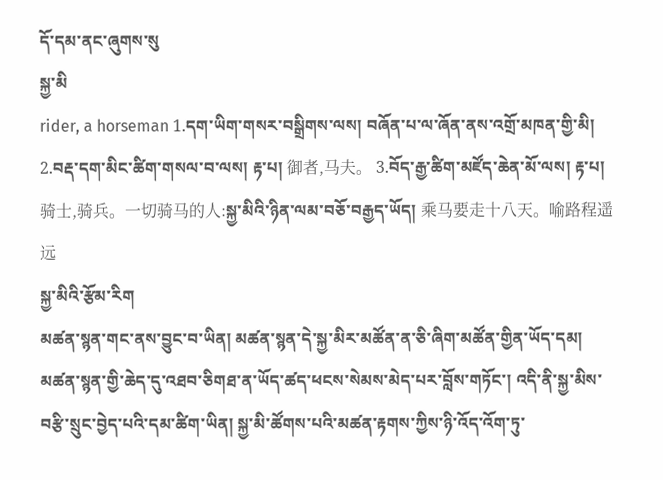དོ་དམ་ནང་ཞུགས་སུ
སྐྱ་མི
rider, a horseman 1.དག་ཡིག་གསར་བསྒྲིགས་ལས། བཞོན་པ་ལ་ཞོན་ནས་འགྲོ་མཁན་གྱི་མི། 2.བརྡ་དག་མིང་ཚིག་གསལ་བ་ལས། རྟ་པ། 御者,马夫。 3.བོད་རྒྱ་ཚིག་མཛོད་ཆེན་མོ་ལས། རྟ་པ། 骑士,骑兵。一切骑马的人:སྐྱ་མིའི་ཉིན་ལམ་བཅོ་བརྒྱད་ཡོད། 乘马要走十八天。喻路程遥远
སྐྱ་མིའི་རྩོམ་རིག
མཚན་སྙན་གང་ནས་བྱུང་བ་ཡིན། མཚན་སྙན་དེ་སྐྱ་མིར་མཚོན་ན་ཅི་ཞིག་མཚོན་གྱིན་ཡོད་དམ། མཚན་སྙན་གྱི་ཆེད་དུ་འཐབ་ཅིགཐ་ན་ཡོད་ཚད་ཕངས་སེམས་མེད་པར་བློས་གཏོང་། འདི་ནི་སྐྱ་མིས་བརྩི་སྲུང་བྱེད་པའི་དམ་ཚིག་ཡིན། སྐྱ་མི་ཚོགས་པའི་མཚན་རྟགས་ཀྱིས་ཉི་འོད་འོག་ཏུ་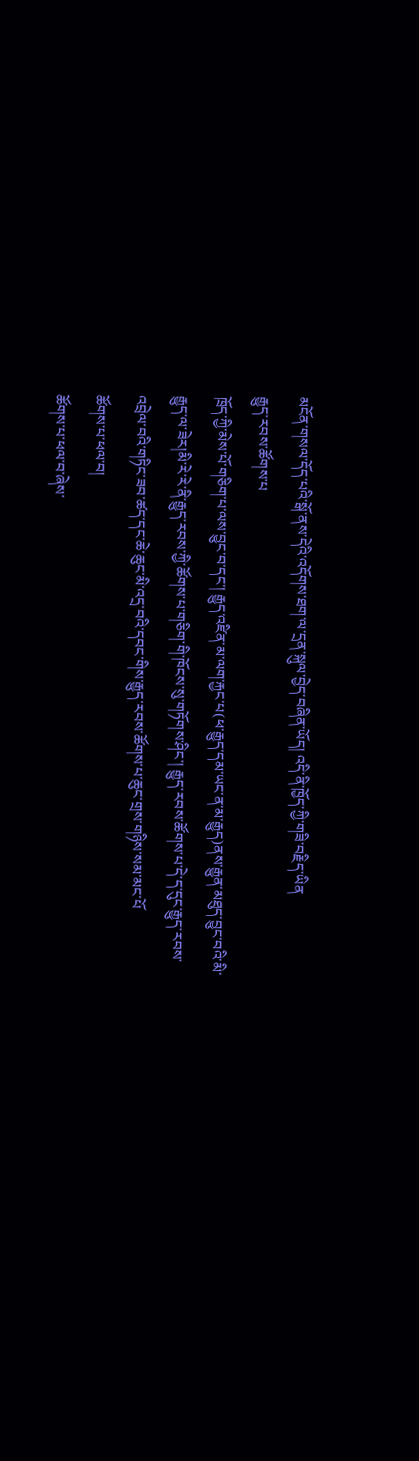མངོན་གསལ་དོད་པའི་སྒོ་ནས་དེའི་འདོགས་ཐག་ལ་དྲན་སྐུལ་བྱེད་བཞིན་ཡོད། འདི་ནི་ཁྱོད་ཀྱི་གཟི་བརྗིད་ཡིན
རྒྱུད་རབས་ཚོགས་པ
ཁྲོད་ཀྱི་མེས་པོ་གཅིག་པ་ལས་བྱུང་བ་དང་། རྒྱུད་འཛིན་མ་ལག་རྐྱང་པ(ཕ་རྒྱུད་དམ་ཡང་ན་མ་རྒྱུད)ནས་རྒྱུན་མཐུད་བྱུང་བའི་མི་རྒྱུད་ལ་ཟེར།མི་རེ་རེ་ནི་རྒྱུད་རབས་ཀྱི་ཚོགས་པ་གཅིག་གི་ཁོངས་སུ་གཏོགས་ཤིང་། རྒྱུད་རབས་ཚོགས་པ་དེ་ད་དུང་རྒྱུད་རབས་འབྲེལ་བའི་གཏིང་ཟབ་ཚད་དང་ཆེ་ཆུང་མི་འདྲ་བའི་དབང་གིས་རྒྱུད་རབས་ཚོགས་པ་ཆུང་གྲས་གཉིས་སམ་མང་པོ
ཚོགས་པ་ཕལ་བ།
ཚོགས་པ་ཕལ་བ་ཞེས་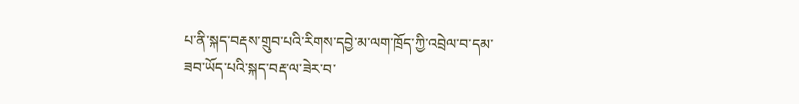པ་ནི་སྐད་བརྡས་གྲུབ་པའི་རིགས་དབྱེ་མ་ལག་ཁྲོད་ཀྱི་འབྲེལ་བ་དམ་ཟབ་ཡོད་པའི་སྐད་བརྡ་ལ་ཟེར་བ་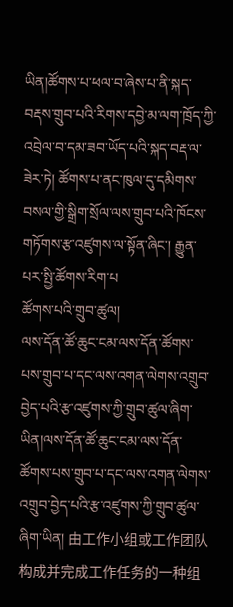ཡིན།ཚོགས་པ་ཕལ་བ་ཞེས་པ་ནི་སྐད་བརྡས་གྲུབ་པའི་རིགས་དབྱེ་མ་ལག་ཁྲོད་ཀྱི་འབྲེལ་བ་དམ་ཟབ་ཡོད་པའི་སྐད་བརྡ་ལ་ཟེར་ཏེ། ཚོགས་པ་ནང་ཁུལ་དུ་དམིགས་བསལ་གྱི་སྒྲིག་སྲོལ་ལས་གྲུབ་པའི་ཁོངས་གཏོགས་རྩ་འཛུགས་ལ་སྟོན་ཞིང་། རྒྱུན་པར་སྤྱི་ཚོགས་རིག་པ
ཚོགས་པའི་གྲུབ་ཚུལ།
ལས་དོན་ཚོ་ཆུང་ངམ་ལས་དོན་ཚོགས་པས་གྲུབ་པ་དང་ལས་འགན་ལེགས་འགྲུབ་བྱེད་པའི་རྩ་འཛུགས་ཀྱི་གྲུབ་ཚུལ་ཞིག་ཡིན།ལས་དོན་ཚོ་ཆུང་ངམ་ལས་དོན་ཚོགས་པས་གྲུབ་པ་དང་ལས་འགན་ལེགས་འགྲུབ་བྱེད་པའི་རྩ་འཛུགས་ཀྱི་གྲུབ་ཚུལ་ཞིག་ཡིན། 由工作小组或工作团队构成并完成工作任务的一种组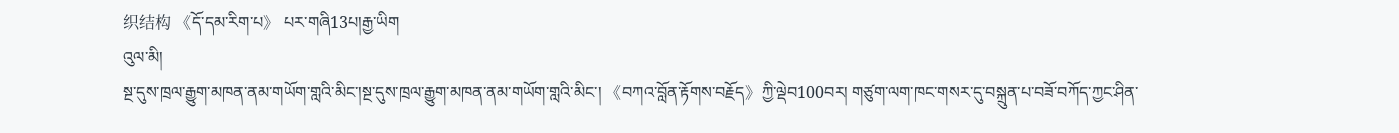织结构 《དོ་དམ་རིག་པ》 པར་གཞི13པ།རྒྱ་ཡིག
འུལ་མི།
སྔ་དུས་ཁྲལ་རྒྱུག་མཁན་ནམ་གཡོག་གླའི་མིང་།སྔ་དུས་ཁྲལ་རྒྱུག་མཁན་ནམ་གཡོག་གླའི་མིང་། 《བཀའ་བློན་རྟོགས་བརྗོད》ཀྱི་ལྡེབ100བར། གཙུག་ལག་ཁང་གསར་དུ་བསྐྲུན་པ་བཟོ་བཀོད་ཀྱང་ཤིན་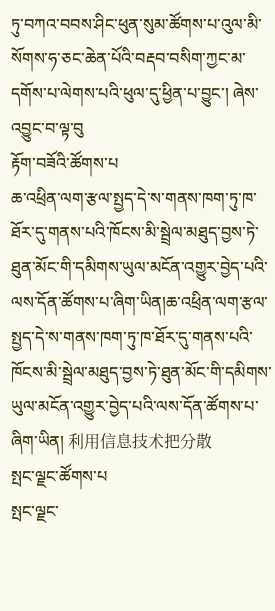ཏུ་བཀའ་བབས་ཤིང་ཕུན་སུམ་ཚོགས་པ་འུལ་མི་སོགས་ཧ་ཅང་ཆེན་པོའི་བརྡབ་བསིག་ཀྱང་མ་དགོས་པ་ལེགས་པའི་ཕུལ་དུ་ཕྱིན་པ་བྱུང་། ཞེས་འབྱུང་བ་ལྟ་བུ
རྟོག་བཟོའི་ཚོགས་པ
ཆ་འཕྲིན་ལག་རྩལ་སྤྱད་དེ་ས་གནས་ཁག་ཏུ་ཁ་ཐོར་དུ་གནས་པའི་ཁོངས་མི་སྦྲེལ་མཐུད་བྱས་ཏེ་ཐུན་མོང་གི་དམིགས་ཡུལ་མངོན་འགྱུར་བྱེད་པའི་ལས་དོན་ཚོགས་པ་ཞིག་ཡིན།ཆ་འཕྲིན་ལག་རྩལ་སྤྱད་དེ་ས་གནས་ཁག་ཏུ་ཁ་ཐོར་དུ་གནས་པའི་ཁོངས་མི་སྦྲེལ་མཐུད་བྱས་ཏེ་ཐུན་མོང་གི་དམིགས་ཡུལ་མངོན་འགྱུར་བྱེད་པའི་ལས་དོན་ཚོགས་པ་ཞིག་ཡིན། 利用信息技术把分散
སྤང་ལྗང་ཚོགས་པ
སྤང་ལྗང་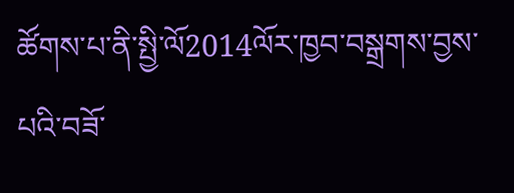ཚོགས་པ་ནི་སྤྱི་ལོ2014ལོར་ཁྱབ་བསྒྲགས་བྱས་པའི་བཟོ་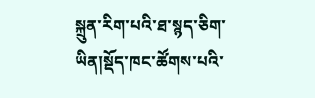སྐྲུན་རིག་པའི་ཐ་སྙད་ཅིག་ཡིན།སྡོད་ཁང་ཚོགས་པའི་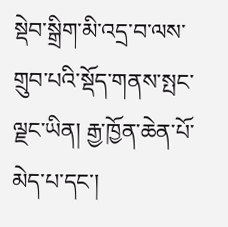སྡེབ་སྒྲིག་མི་འདྲ་བ་ལས་གྲུབ་པའི་སྡོད་གནས་སྤང་ལྗང་ཡིན། རྒྱ་ཁྱོན་ཆེན་པོ་མེད་པ་དང་།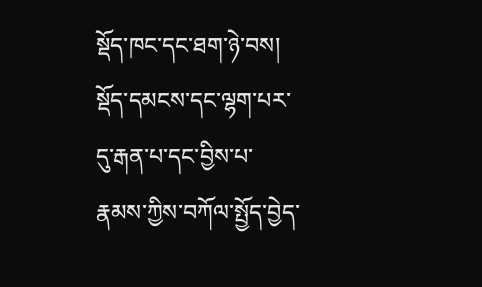སྡོད་ཁང་དང་ཐག་ཉེ་བས། སྡོད་དམངས་དང་ལྷག་པར་དུ་རྒན་པ་དང་བྱིས་པ་རྣམས་ཀྱིས་བཀོལ་སྤྱོད་བྱེད་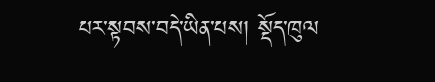པར་སྟབས་བདེ་ཡིན་པས། སྡོད་ཁུལ